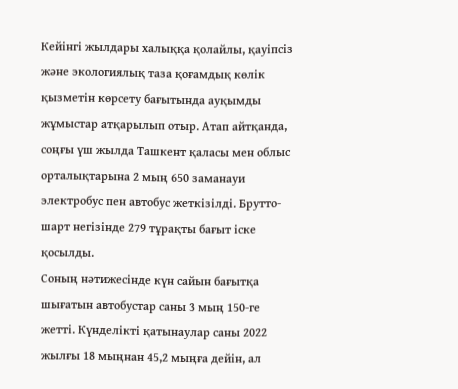Кейінгі жылдары халыққа қолайлы, қауіпсіз және экологиялық таза қоғамдық көлік қызметін көрсету бағытында ауқымды жұмыстар атқарылып отыр. Атап айтқанда, соңғы үш жылда Ташкент қаласы мен облыс орталықтарына 2 мың 650 заманауи электробус пен автобус жеткізілді. Брутто-шарт негізінде 279 тұрақты бағыт іске қосылды.
Соның нәтижесінде күн сайын бағытқа шығатын автобустар саны 3 мың 150-ге жетті. Күнделікті қатынаулар саны 2022 жылғы 18 мыңнан 45,2 мыңға дейін, ал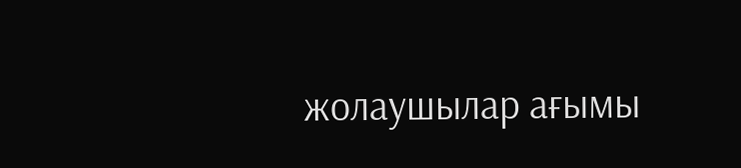жолаушылар ағымы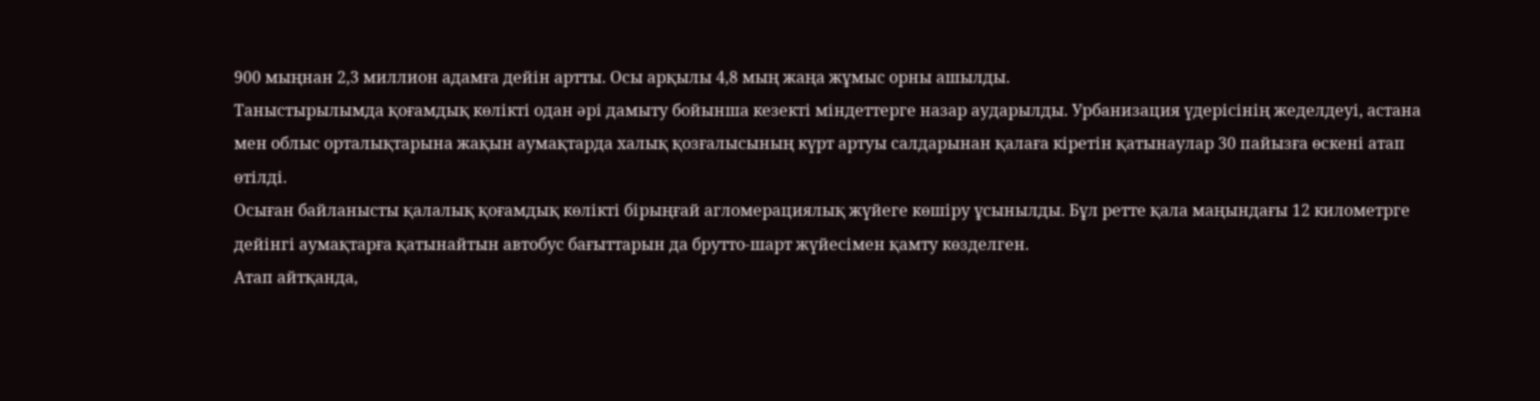900 мыңнан 2,3 миллион адамға дейін артты. Осы арқылы 4,8 мың жаңа жұмыс орны ашылды.
Таныстырылымда қоғамдық көлікті одан әрі дамыту бойынша кезекті міндеттерге назар аударылды. Урбанизация үдерісінің жеделдеуі, астана мен облыс орталықтарына жақын аумақтарда халық қозғалысының күрт артуы салдарынан қалаға кіретін қатынаулар 30 пайызға өскені атап өтілді.
Осыған байланысты қалалық қоғамдық көлікті бірыңғай агломерациялық жүйеге көшіру ұсынылды. Бұл ретте қала маңындағы 12 километрге дейінгі аумақтарға қатынайтын автобус бағыттарын да брутто-шарт жүйесімен қамту көзделген.
Атап айтқанда,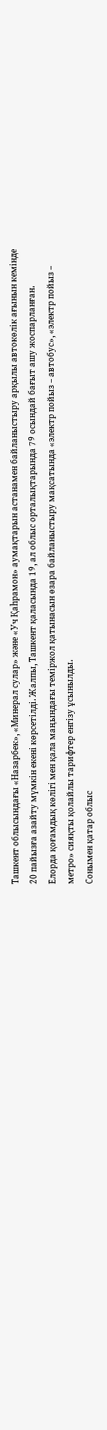Ташкент облысындағы «Назарбек», «Минерал сулар» және «Уч Қаһрамон» аумақтарын астанамен байланыстыру арқылы автокөлік ағынын кемінде 20 пайызға азайту мүмкін екені көрсетілді. Жалпы, Ташкент қаласында 19, ал облыс орталықтарында 79 осындай бағыт ашу жоспарланған.
Елорда қоғамдық көлігі мен қала маңындағы теміржол қатынасын өзара байланыстыру мақсатында «электр пойыз – автобус», «электр пойыз – метро» сияқты қолайлы тарифтер енгізу ұсынылды.
Сонымен қатар облыс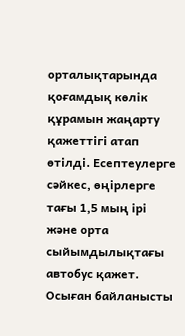орталықтарында қоғамдық көлік құрамын жаңарту қажеттігі атап өтілді. Есептеулерге сәйкес, өңірлерге тағы 1,5 мың ірі және орта сыйымдылықтағы автобус қажет. Осыған байланысты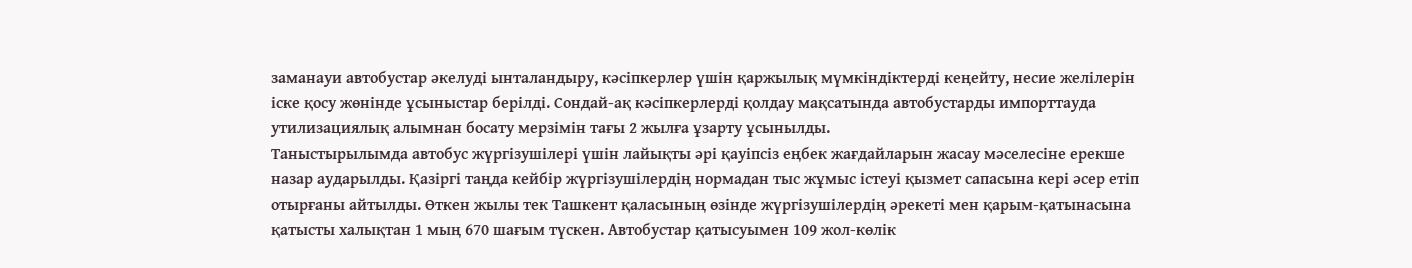заманауи автобустар әкелуді ынталандыру, кәсіпкерлер үшін қаржылық мүмкіндіктерді кеңейту, несие желілерін іске қосу жөнінде ұсыныстар берілді. Сондай-ақ кәсіпкерлерді қолдау мақсатында автобустарды импорттауда утилизациялық алымнан босату мерзімін тағы 2 жылға ұзарту ұсынылды.
Таныстырылымда автобус жүргізушілері үшін лайықты әрі қауіпсіз еңбек жағдайларын жасау мәселесіне ерекше назар аударылды. Қазіргі таңда кейбір жүргізушілердің нормадан тыс жұмыс істеуі қызмет сапасына кері әсер етіп отырғаны айтылды. Өткен жылы тек Ташкент қаласының өзінде жүргізушілердің әрекеті мен қарым-қатынасына қатысты халықтан 1 мың 670 шағым түскен. Автобустар қатысуымен 109 жол-көлік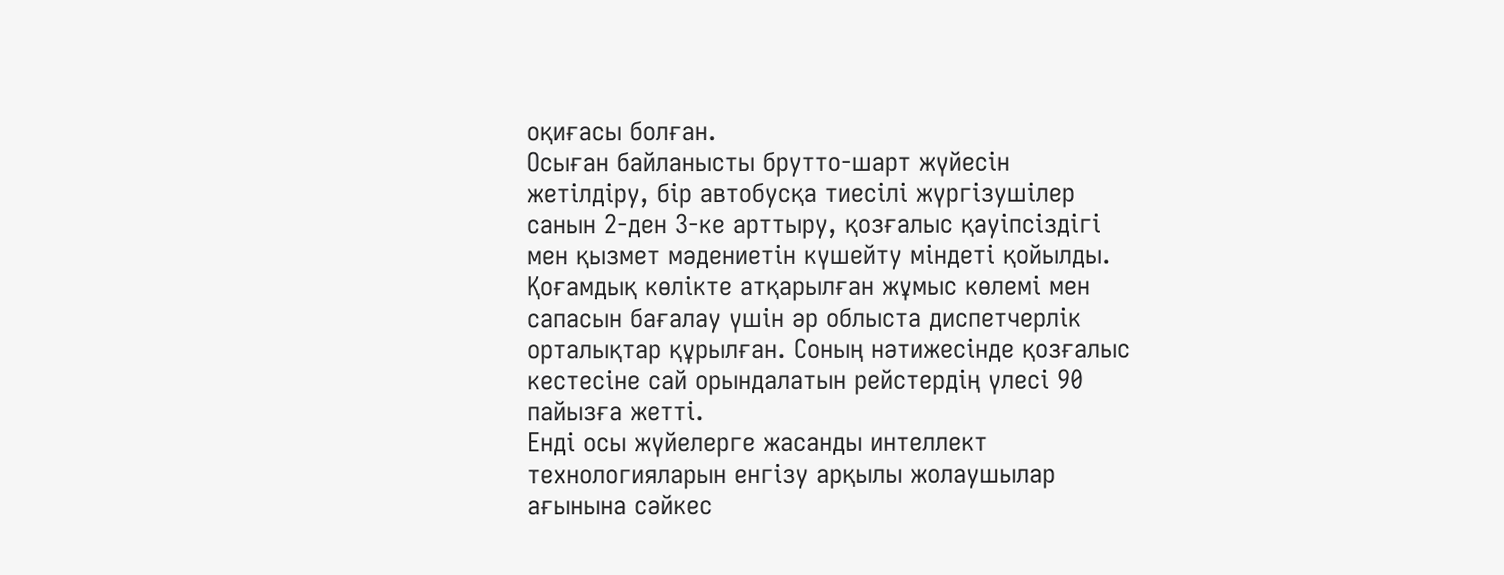оқиғасы болған.
Осыған байланысты брутто-шарт жүйесін жетілдіру, бір автобусқа тиесілі жүргізушілер санын 2-ден 3-ке арттыру, қозғалыс қауіпсіздігі мен қызмет мәдениетін күшейту міндеті қойылды.
Қоғамдық көлікте атқарылған жұмыс көлемі мен сапасын бағалау үшін әр облыста диспетчерлік орталықтар құрылған. Соның нәтижесінде қозғалыс кестесіне сай орындалатын рейстердің үлесі 90 пайызға жетті.
Енді осы жүйелерге жасанды интеллект технологияларын енгізу арқылы жолаушылар ағынына сәйкес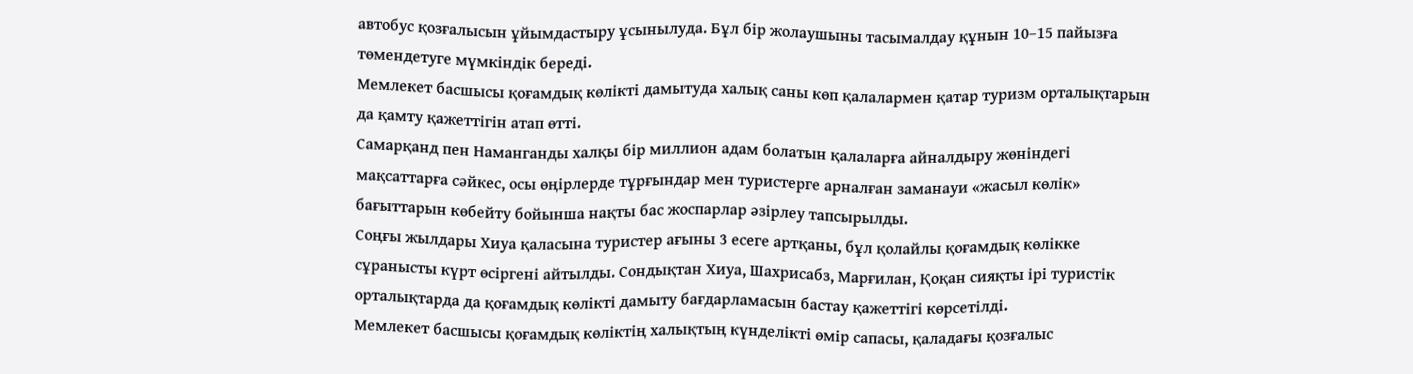автобус қозғалысын ұйымдастыру ұсынылуда. Бұл бір жолаушыны тасымалдау құнын 10–15 пайызға төмендетуге мүмкіндік береді.
Мемлекет басшысы қоғамдық көлікті дамытуда халық саны көп қалалармен қатар туризм орталықтарын да қамту қажеттігін атап өтті.
Самарқанд пен Наманганды халқы бір миллион адам болатын қалаларға айналдыру жөніндегі мақсаттарға сәйкес, осы өңірлерде тұрғындар мен туристерге арналған заманауи «жасыл көлік» бағыттарын көбейту бойынша нақты бас жоспарлар әзірлеу тапсырылды.
Соңғы жылдары Хиуа қаласына туристер ағыны 3 есеге артқаны, бұл қолайлы қоғамдық көлікке сұранысты күрт өсіргені айтылды. Сондықтан Хиуа, Шахрисабз, Марғилан, Қоқан сияқты ірі туристік орталықтарда да қоғамдық көлікті дамыту бағдарламасын бастау қажеттігі көрсетілді.
Мемлекет басшысы қоғамдық көліктің халықтың күнделікті өмір сапасы, қаладағы қозғалыс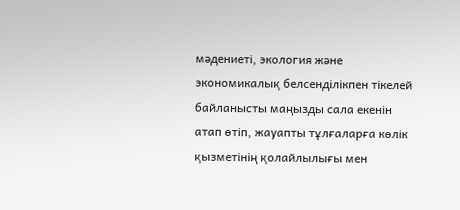мәдениеті, экология және экономикалық белсенділікпен тікелей байланысты маңызды сала екенін атап өтіп, жауапты тұлғаларға көлік қызметінің қолайлылығы мен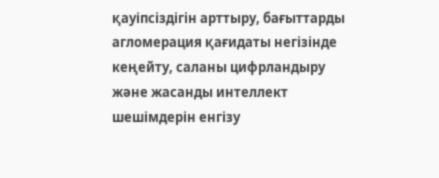қауіпсіздігін арттыру, бағыттарды агломерация қағидаты негізінде кеңейту, саланы цифрландыру және жасанды интеллект шешімдерін енгізу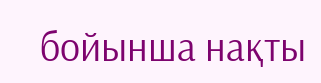бойынша нақты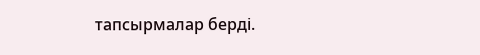тапсырмалар берді.